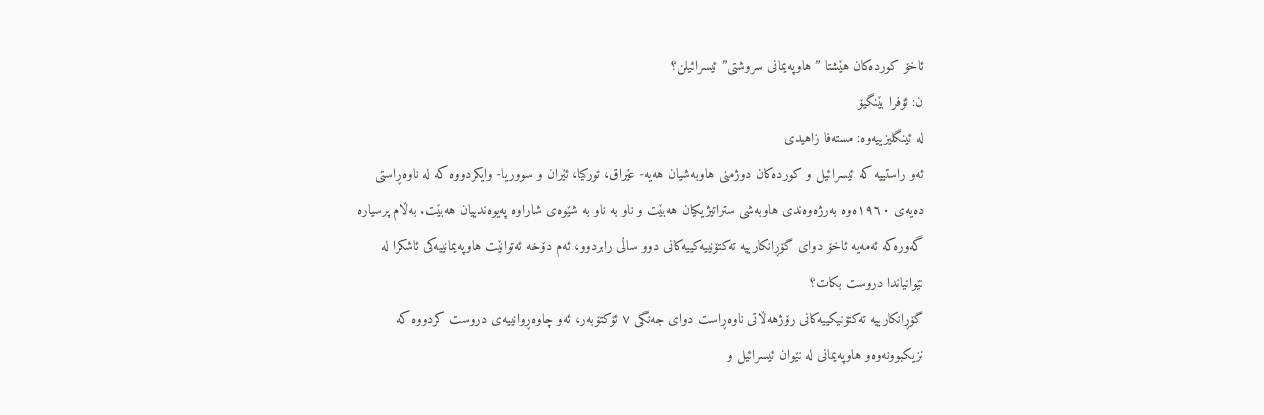ئاخۆ کوردەکان هێشتا ” هاوپەیمانی سروشتی” ئیسرائیلن؟
ن: ئۆفرا بێنگیۆ
لە ئینگلیزییەوە: مستەفا زاهیدی
ئەو راستییە کە ئیسرائیل و کوردەکان دوژمنی هاوبەشیان هەیە- عێراق، تورکیا، ئێران و سووریا- وایکردووە کە لە ناوەڕاستی دەیەی ١٩٦٠ەوە بەرژەوەندی هاوبەشی ستراتیژیکیان هەبێت و ناو بە ناو بە شێوەی شاراوە پەیوەندییان هەبێت. بەڵام پرسیارە گەورەکە ئەمەیە ئاخۆ دوای گۆڕانکارییە تەکتۆنییەکییەکانی دوو ساڵی رابردوو، ئەم دۆخە ئەتوانێت هاوپەیمانییەکی ئاشکرا لە نێوانیاندا دروست بکات؟
گۆڕانکارییە تەکتۆنیکییەکانی رۆژهەڵاتی ناوەڕاست دوای جەنگی ٧ ئۆکتۆبەر، ئەو چاوەڕوانییەی دروست کردووە کە نزیکبوونەوەو هاوپەیمانی لە نێوان ئیسرائیل و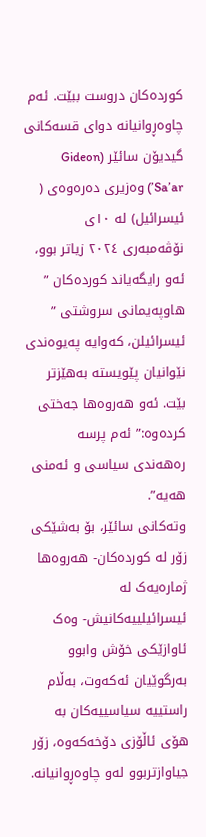کوردەکان دروست ببێت. ئەم چاوەڕوانیانە دوای قسەکانی گیدیۆن سائێر (Gideon Sa’ar’) وەزیری دەرەوەی ( ئیسرائیل) لە ١٠ی نۆڤەمبەری ٢٠٢٤ زیاتر بوو، ئەو رایگەیاند کوردەکان ” هاوپەیمانی سروشتی ” ئیسرائیلن، کەوایە پەیوەندی نێوانیان پێویستە بەهێزتر بێت. ئەو هەروەها جەختی کردەوە:” ئەم پرسە رەهەندی سیاسی و ئەمنی هەیە”.
وتەکانی سائێر، بۆ بەشێکی زۆر لە کوردەکان- هەروەها ژمارەیەک لە ئیسرائیلییەکانیش- وەک ئاوازێکی خۆش وابوو بەرگوێیان ئەکەوت، بەڵام راستییە سیاسییەکان بە هۆی ئاڵۆزی دۆخەکەوە، زۆر جیاوازتربوو لەو چاوەڕوانیانە.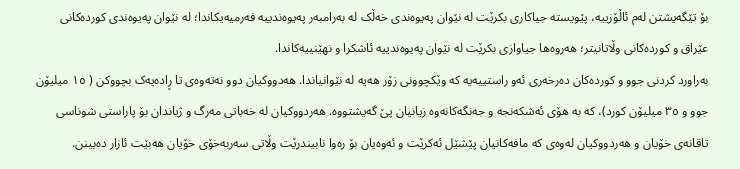بۆ تێگەیشتن لەم ئاڵۆزییە، پێویستە جیاکاری بکرێت لە نێوان پەیوەندی خەڵک لە بەرامبەر پەیوەندییە فەرمیەیکاندا؛ لە نێوان پەیوەندی کوردەکانی عێراق و کوردەکانی وڵاتانیتر؛ هەروەها جیاوازی بکرێت لە نێوان پەیوەندییە ئاشکرا و نهێنییەکاندا.
بەراورد کردنی جوو و کوردەکان دەرخەری ئەو راستییەیە کە وێکچوونی زۆر هەیە لە نێوانیاندا. هەدووکیان دوو نەتەوەی تا ڕادەیەک بچووکن ( ١٥ میلیۆن جوو و ٣٥ میلیۆن کورد)، کە بە هۆی ئەشکەنجە و جەنگەکانەوە زیانیان پێ گەیشتووە. هەردووکیان لە خەباتی مەرگ و ژیاندان بۆ پاراستی شوناسی تاقانەی خۆیان و هەردووکیان لەوەی کە مافەکانیان پێشێل ئەکرێت و ئەوەیان بۆ رەوا نابیندرێت وڵاتی سەربەخۆی خۆیان هەبێت ئازار دەبینن.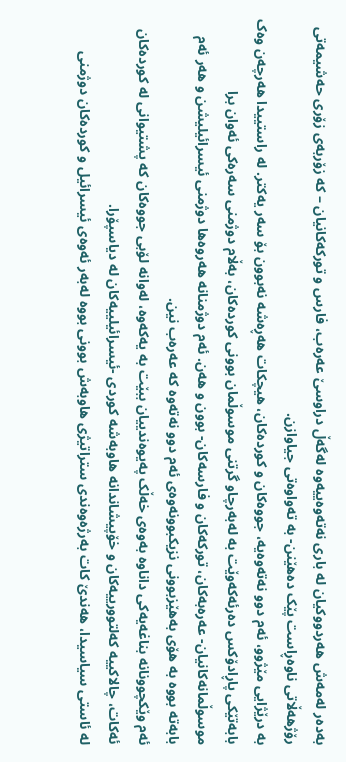بەدەر لەمەش هەردووکیان لە باری نەتەوەییەوە لەگەڵ دراوسێ عەرەب، فارس و تورکەکانیان – کە زۆربەی زۆری حەشیمەتی رۆژهەڵاتی ناوەڕاست پێک دەهێنن- بە تەواوەتی جیاوازن.
بە درێژایی مێژوو، ئەم دوو نەتەوەیە، جووەکان و کوردەکان، هیچکات هەڕەشە نەبوون بۆ سەر یەکتر. لە راستییدا هەرچەن وەک بابەتێکی پاڕادۆکس دەرئەکەوێت بە لەبەرچاو گرتنی موسوڵمان بوونی کوردەکان، بەڵام دوژمنی سەرەکی ئەوان برا موسوڵمانەکانیان- عەرەبەکان، تورکەکان و فارسەکان- بوون و هەن. ئەم دوژمنانە هەروەها دوژمنی ئیسرائیلیشن و هەر ئەم بابەتە بووە بە هۆی بەهێزبوونی نزیکبوونەوەی ئەم دوو نەتەوە کە عەرەب نین.
ئەم وێکچوونانە بناغەیەکی داناوە بەوەی خەڵک پەیوەندییان ببێت بە یەکەوە، لەوانە لۆبی جووەکان کە پشتیوانی لە کوردەکان ئەکات، چالاکییە کەلتوورییەکان و خۆپیشاندانە هاوبەشە کوردی -ئیسرائیلییەکان لە دیاسپۆرا.
لە ئاستی سیاسیدا، هەندێ کات بەرژەوەندی ستراتیژی هاوبەش بوونی بووە لەبەر ئەوەی ئیسرائیل و کوردەکان دوژمنی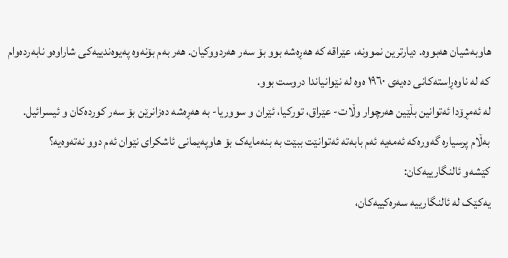هاوبەشیان هەبووە. دیارترین نموونە، عێراقە کە هەڕەشە بوو بۆ سەر هەردووکیان. هەر بەم بۆنەوە پەیوەندییەکی شاراوەو نابەردەوام کە لە ناوەڕاستەکانی دەیەی ١٩٦٠ ەوە لە نێوانیاندا دروست بوو.
لە ئەمڕۆدا ئەتوانین بڵێین هەرچوار وڵات- عێراق، تورکیا، ئێران و سووریا- بە هەڕەشە دەزانرێن بۆ سەر کوردەکان و ئیسرائیل. بەڵام پرسیارە گەورەکە ئەمەیە ئەم بابەتە ئەتوانێت ببێت بە بنەمایەک بۆ هاوپەیمانی ئاشکرای نێوان ئەم دوو نەتەوەیە؟
کێشەو ئالنگارییەکان:
یەکێک لە ئالنگارییە سەرەکییەکان،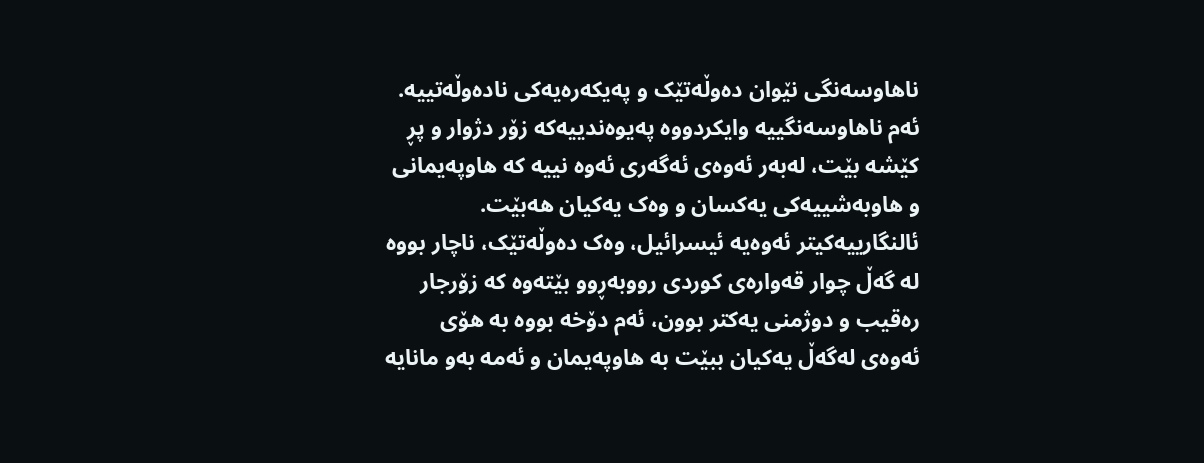ناهاوسەنگی نێوان دەوڵەتێک و پەیکەرەیەکی نادەوڵەتییە. ئەم ناهاوسەنگییە وایکردووە پەیوەندییەکە زۆر دژوار و پڕ کێشە بێت، لەبەر ئەوەی ئەگەری ئەوە نییە کە هاوپەیمانی و هاوبەشییەکی یەکسان و وەک یەکیان هەبێت.
ئالنگارییەکیتر ئەوەیە ئیسرائیل، وەک دەوڵەتێک، ناچار بووە لە گەڵ چوار قەوارەی کوردی رووبەڕوو بێتەوە کە زۆرجار رەقیب و دوژمنی یەکتر بوون، ئەم دۆخە بووە بە هۆی ئەوەی لەگەڵ یەکیان ببێت بە هاوپەیمان و ئەمە بەو مانایە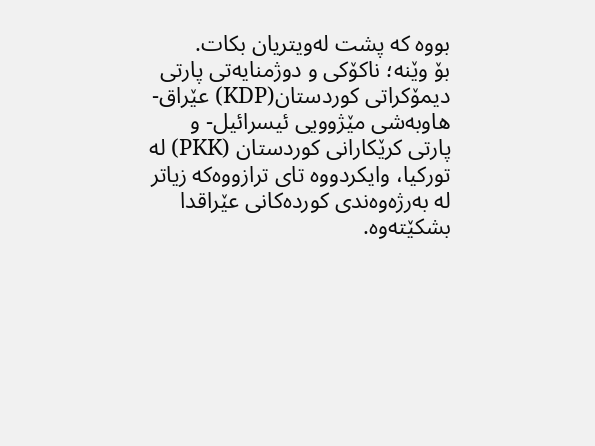بووە کە پشت لەویتریان بکات.
بۆ وێنە؛ ناکۆکی و دوژمنایەتی پارتی دیمۆکراتی کوردستان(KDP) عێراق- هاوبەشی مێژوویی ئیسرائیل- و پارتی کرێکارانی کوردستان (PKK) لە تورکیا، وایکردووە تای ترازووەکە زیاتر لە بەرژەوەندی کوردەکانی عێراقدا بشکێتەوە.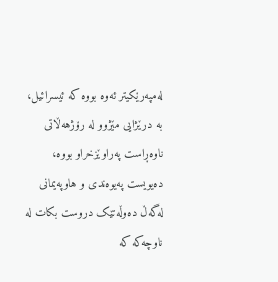لەمپەرێکیتر ئەوە بووە کە ئیسرائیل، بە درێژایی مێژوو لە رۆژهەڵاتی ناوەڕاست پەراوێزخراو بووە، دەیویست پەیوەندی و هاوپەیمانی لەگەڵ دەوڵەتێک دروست بکات لە ناوچەکە کە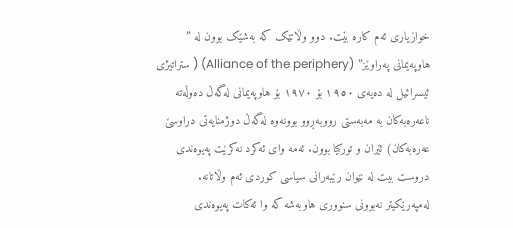خوازیاری ئەم کارە بێت. دوو وڵاتێک کە بەشێک بوون لە ” هاوپەیمانی پەراوێز” (Alliance of the periphery) ( ستراتیژی ئیسرائیل لە دەیەی ١٩٥٠ بۆ ١٩٧٠ بۆ هاوپەیمانی لەگەڵ دەوڵەتە ناعەرەبەکان بە مەبەستی رووبەڕوو بوونەوە لەگەڵ دوژمنایەتی دراوسێ عەرەبەکان) ئێران و تورکیا بوون. ئەمە وای ئەکرد نەکرێت پەیوەندی دروست بیت لە نێوان رێبەرانی سیاسی کوردی ئەم وڵاتانە.
لەمپەرێکیتر نەبوونی سنووری هاوبەشە کە وا ئەکات پەیوەندی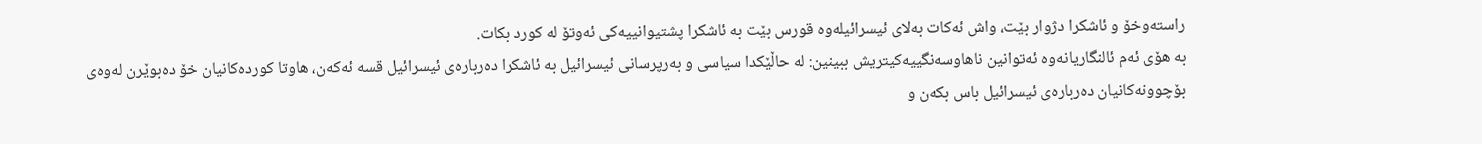راستەوخۆ و ئاشکرا دژوار بێت، واش ئەکات بەلای ئیسرائیلەوە قورس بێت بە ئاشکرا پشتیوانییەکی ئەوتۆ لە کورد بکات.
بە هۆی ئەم ئالنگاریانەوە ئەتوانین ناهاوسەنگییەکیتریش ببینین: لە حاڵێکدا سیاسی و بەرپرسانی ئیسرائیل بە ئاشکرا دەربارەی ئیسرائیل قسە ئەکەن، هاوتا کوردەکانیان خۆ دەبوێرن لەوەی بۆچوونەکانیان دەربارەی ئیسرائیل باس بکەن و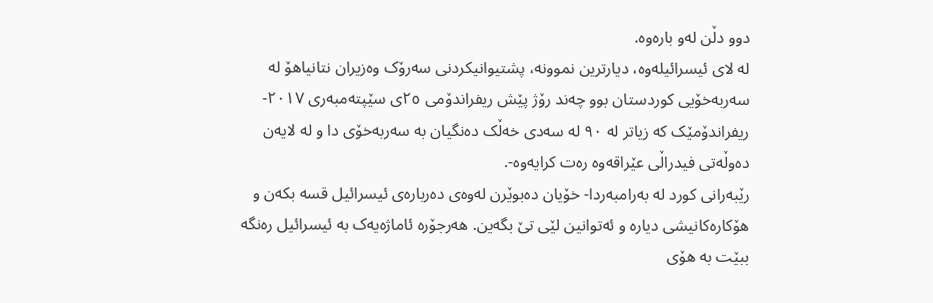دوو دڵن لەو بارەوە.
لە لای ئیسرائیلەوە، دیارترین نموونە، پشتیوانیکردنی سەرۆک وەزیران نتانیاهۆ لە سەربەخۆیی کوردستان بوو چەند رۆژ پێش ریفراندۆمی ٢٥ی سێپتەمبەری ٢٠١٧- ریفراندۆمێک کە زیاتر لە ٩٠ لە سەدی خەڵک دەنگیان بە سەربەخۆی دا و لە لایەن دەوڵەتی فیدراڵی عێراقەوە رەت کرایەوە-.
رێبەرانی کورد لە بەرامبەردا- خۆیان دەبوێرن لەوەی دەربارەی ئیسرائیل قسە بکەن و هۆکارەکانیشی دیارە و ئەتوانین لێی تێ بگەین. هەرجۆرە ئاماژەیەک بە ئیسرائیل رەنگە ببێت بە هۆی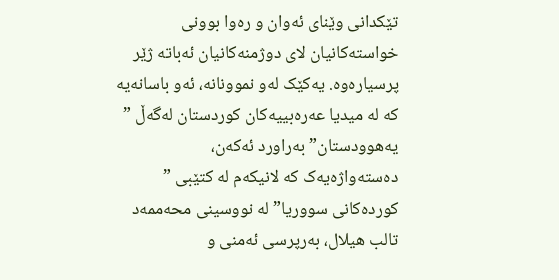تێکدانی وێنای ئەوان و رەوا بوونی خواستەکانیان لای دوژمنەکانیان ئەباتە ژێر پرسیارەوە. یەکێک لەو نموونانە، ئەو باسانەیە کە لە میدیا عەرەبییەکان کوردستان لەگەڵ ” یەهوودستان” بەراورد ئەکەن، دەستەواژەیەک کە لانیکەم لە کتێبی ” کوردەکانی سووریا” لە نووسینی محەممەد تالب هیلال، بەرپرسی ئەمنی و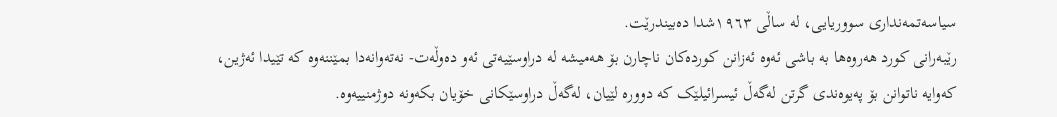سیاسەتمەنداری سووریایی، لە ساڵی ١٩٦٣شدا دەبیندرێت.
رێبەرانی کورد هەروەها بە باشی ئەوە ئەزانن کوردەکان ناچارن بۆ هەمیشە لە دراوسێیەتی ئەو دەوڵەت- نەتەوانەدا بمێننەوە کە تێیدا ئەژین، کەوایە ناتوانن بۆ پەیوەندی گرتن لەگەڵ ئیسرائیلێک کە دوورە لێیان، لەگەڵ دراوسێکانی خۆیان بکەونە دوژمنییەوە.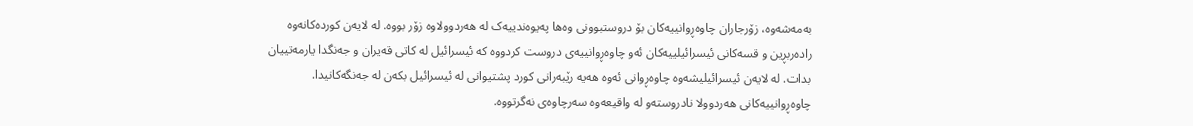بەمەشەوە، زۆرجاران چاوەڕوانییەکان بۆ دروستبوونی وەها پەیوەندییەک لە هەردوولاوە زۆر بووە. لە لایەن کوردەکانەوە رادەربڕین و قسەکانی ئیسرائیلییەکان ئەو چاوەڕوانییەی دروست کردووە کە ئیسرائیل لە کاتی قەیران و جەنگدا یارمەتییان بدات. لە لایەن ئیسرائیلیشەوە چاوەڕوانی ئەوە هەیە رێبەرانی کورد پشتیوانی لە ئیسرائیل بکەن لە جەنگەکانیدا. چاوەڕوانییەکانی هەردوولا نادروستەو لە واقیعەوە سەرچاوەی نەگرتووە.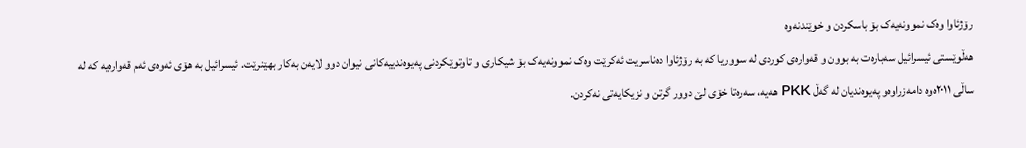رۆژئاوا وەک نموونەیەک بۆ باسکردن و خوێندنەوە
هەڵوێستی ئیسرائیل سەبارەت بە بوون و قەوارەی کوردی لە سووریا کە بە رۆژئاوا دەناسریت ئەکرێت وەک نموونەیەک بۆ شیکاری و تاوتوێکردنی پەیوەندییەکانی نیوان دوو لایەن بەکار بهێنرێت. ئیسرائیل بە هۆی ئەوەی ئەم قەوارەیە کە لە ساڵی ٢٠١١ەوە دامەزراوەو پەیوەندیان لە گەڵ PKK هەیە، سەرەتا خۆی لێ دوور گرتن و نزیکایەتی نەکردن.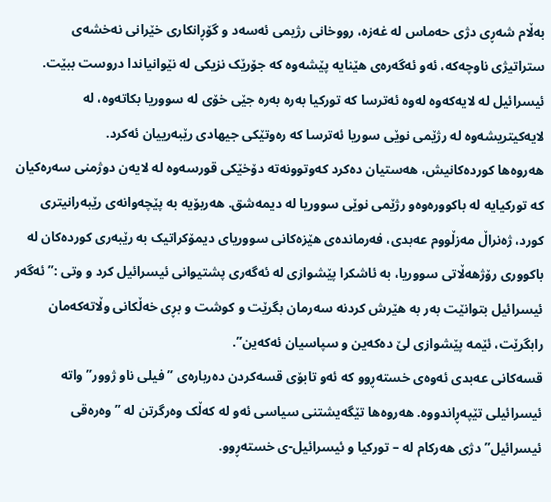بەڵام شەڕی دژی حەماس لە غەزە، رووخانی رژیمی ئەسەد و گۆڕانکاری خێرانی نەخشەی ستراتیژی ناوچەکە، ئەو ئەگەرەی هێنایە پێشەوە کە جۆرێک نزیکی لە نێوانیاندا دروست ببێت. ئیسرائیل لە لایەکەوە لەوە ئەترسا کە تورکیا بەرە بەرە جێی خۆی لە سووریا بکاتەوە، لە لایەکیتریشەوە لە رژێمی نوێی سوریا ئەترسا کە رەوتێکی جیهادی رێبەرییان ئەکرد.
هەروەها کوردەکانیش، هەستیان دەکرد کەوتوونەتە دۆخێکی قورسەوە لە لایەن دوژمنی سەرەکیان کە تورکیایە لە باکوورەوەو رژێمی نوێی سووریا لە دیمەشق. هەربۆیە بە پێچەوانەی رێبەرانیتری کورد، ژەنراڵ مەزڵووم عەبدی، فەرماندەی هێزەکانی سووریای دیمۆکراتیک بە رێبەری کوردەکان لە باکووری رۆژهەڵاتی سووریا، بە ئاشکرا پێشوازی لە ئەگەری پشتیوانی ئیسرائیل کرد و وتی :” ئەگەر ئیسرائیل بتوانێت بەر بە هێرش کردنە سەرمان بگرێت و کوشت و بڕی خەڵکانی وڵاتەکەمان رابگرێت، ئێمە پێشوازی لێ دەکەین و سپاسیان ئەکەین”.
قسەکانی عەبدی ئەوەی خستەڕوو کە ئەو تابۆی قسەکردن دەربارەی ” فیلی ناو ژوور” واتە ئیسرائیلی تێپەڕاندووە. هەروەها تێگەیشتنی سیاسی ئەو لە کەڵک وەرگرتن لە ” وەرەقی ئیسرائیل” دژی هەرکام لە – تورکیا و ئیسرائیل-ی خستەڕوو.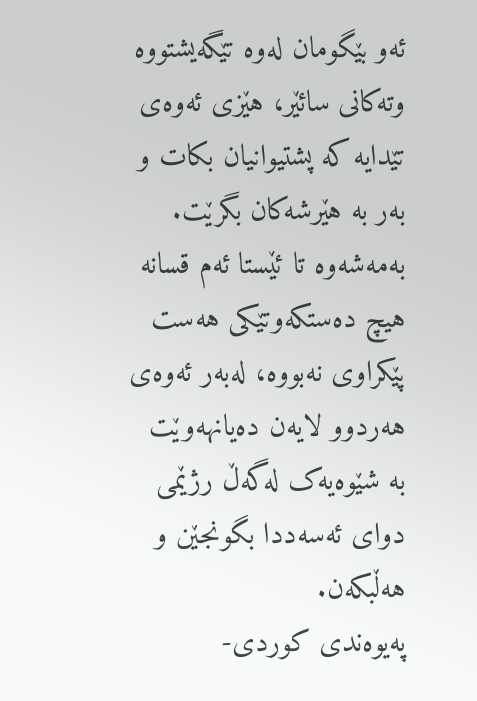ئەو بێگومان لەوە تێگەیشتووە وتەکانی سائێر، هێزی ئەوەی تێدایە کە پشتیوانیان بکات و بەر بە هێرشەکان بگرێت. بەمەشەوە تا ئێستا ئەم قسانە هیچ دەستکەوتێکی هەست پێکراوی نەبووە، لەبەر ئەوەی هەردوو لایەن دەیانهەوێت بە شێوەیەک لەگەڵ رژێمی دوای ئەسەددا بگونجێن و هەڵبکەن.
پەیوەندی کوردی-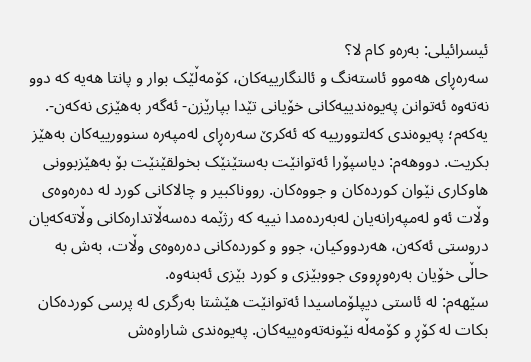ئیسرائیلی: بەرەو کام لا؟
سەرەڕای هەموو ئاستەنگ و ئالنگارییەکان، کۆمەڵێک بوار و پانتا هەیە کە دوو نەتەوە ئەتوانن پەیوەندییەکانی خۆیانی تێدا بپارێزن- ئەگەر بەهێزی نەکەن-.
یەکەم؛ پەیوەندی کەلتوورییە کە ئەکرێ سەرەڕای لەمپەرە سنوورییەکان بەهێز بکریت. دووهەم: دیاسپۆرا ئەتوانێت بەستێنێک بخولقێنێت بۆ بەهێزبوونی هاوکاری نێوان کوردەکان و جووەکان. رووناکبیر و چالاکانی کورد لە دەرەوەی وڵات ئەو لەمپەرانەیان لەبەردەمدا نییە کە رژێمە دەسەڵاتدارەکانی وڵاتەکەیان دروستی ئەکەن، هەردووکیان، جوو و کوردەکانی دەرەوەی وڵات، بەش بە حاڵی خۆیان بەرەوڕووی جووبێزی و کورد بێزی ئەبنەوە.
سێهەم: لە ئاستی دیپلۆماسیدا ئەتوانێت هێشتا بەرگری لە پرسی کوردەکان بکات لە کۆڕ و کۆمەڵە نێونەتەوەییەکان. پەیوەندی شاراوەش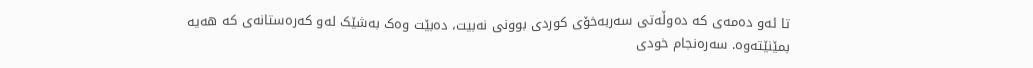تا ئەو دەمەی کە دەوڵەتی سەربەخۆی کوردی بوونی نەبیت، دەبێت وەک بەشێک لەو کەرەستانەی کە هەیە بمێنێتەوە. سەرەنجام خودی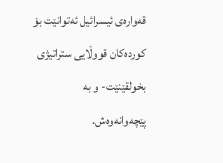قەوارەی ئیسرائیل ئەتوانێت بۆ کوردەکان قووڵایی ستراتیژی بخولقێنێت- و بە پێچەوانەوەش.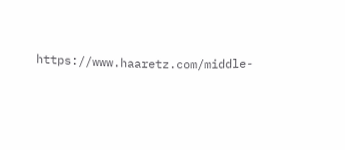https://www.haaretz.com/middle-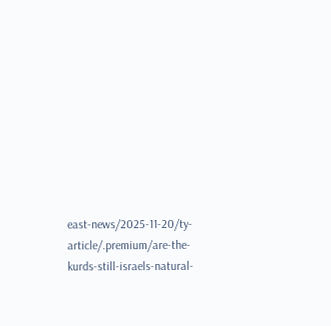east-news/2025-11-20/ty-article/.premium/are-the-kurds-still-israels-natural-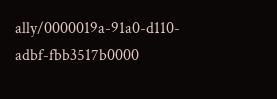ally/0000019a-91a0-d110-adbf-fbb3517b0000